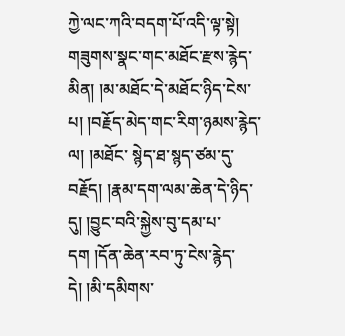ཀྱེ་ལང་ཀའི་བདག་པོ་འདི་ལྟ་སྟེ། གཟུགས་སྣང་གང་མཐོང་རྫས་རྙེད་མིན། །མ་མཐོང་དེ་མཐོང་ཉིད་ངེས་པ། །བརྗོད་མེད་གང་རིག་ཉམས་རྙེད་ལ། །མཐོང་ སྙེད་ཐ་སྙད་ཙམ་དུ་བརྗོད། །རྣམ་དག་ལམ་ཆེན་དེ་ཉིད་དུ། །བྱུང་བའི་སྐྱེས་བུ་དམ་པ་དག །དོན་ཆེན་རབ་ཏུ་ངེས་རྙེད་དེ། །མི་དམིགས་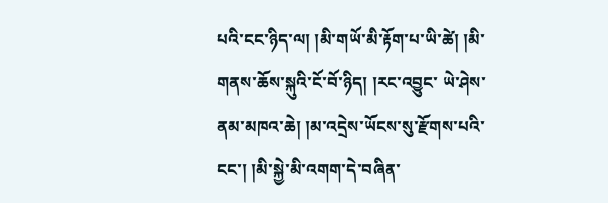པའི་ངང་ཉིད་ལ། །མི་གཡོ་མི་རྟོག་པ་ཡི་ཚེ། །མི་གནས་ཆོས་སྐུའི་ངོ་བོ་ཉིད། །རང་འབྱུང་ ཡེ་ཤེས་ནམ་མཁའ་ཆེ། །མ་འདྲེས་ཡོངས་སུ་རྫོགས་པའི་ངང་། །མི་སྐྱེ་མི་འགག་དེ་བཞིན་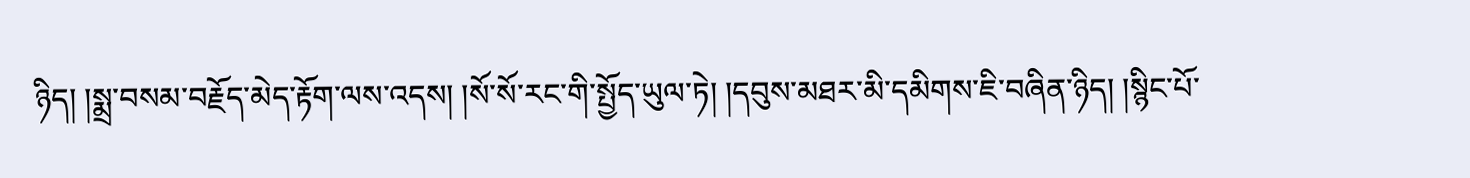ཉིད། །སྨྲ་བསམ་བརྗོད་མེད་རྟོག་ལས་འདས། །སོ་སོ་རང་གི་སྤྱོད་ཡུལ་ཏེ། །དབུས་མཐར་མི་དམིགས་ཇི་བཞིན་ཉིད། །སྙིང་པོ་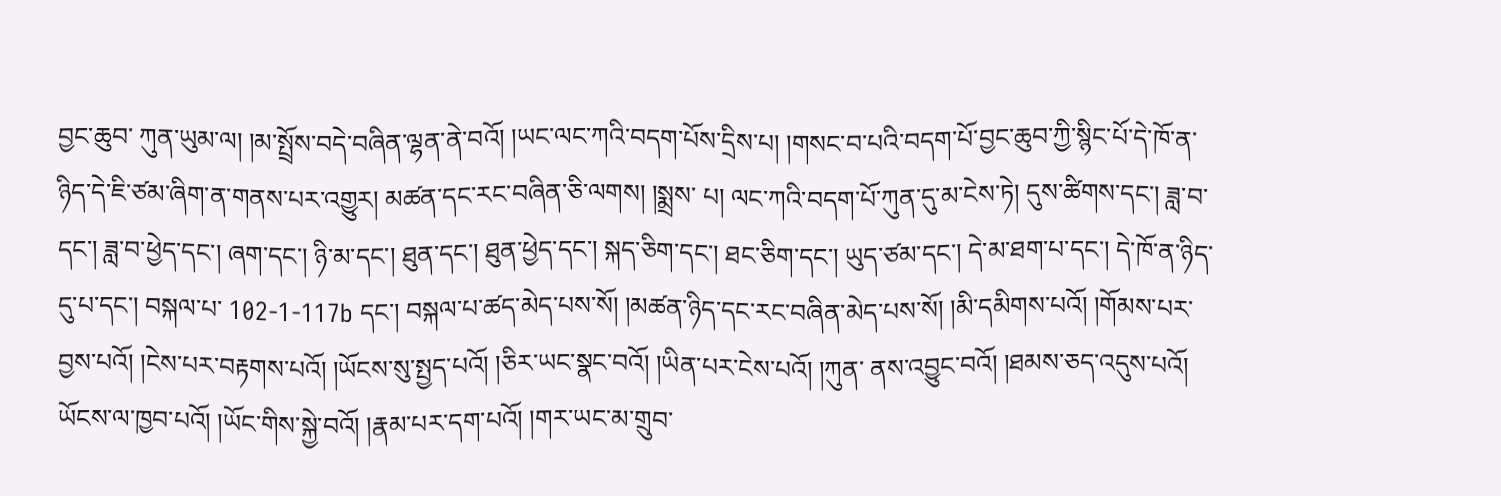བྱང་ཆུབ་ ཀུན་ཡུམ་ལ། །མ་སྤྲོས་བདེ་བཞིན་ལྷན་ནེ་བའོ། །ཡང་ལང་ཀའི་བདག་པོས་དྲིས་པ། །གསང་བ་པའི་བདག་པོ་བྱང་ཆུབ་ཀྱི་སྙིང་པོ་དེ་ཁོ་ན་ཉིད་དེ་ཇི་ཙམ་ཞིག་ན་གནས་པར་འགྱུར། མཚན་དང་རང་བཞིན་ཅི་ལགས། །སྨྲས་ པ། ལང་ཀའི་བདག་པོ་ཀུན་དུ་མ་ངེས་ཏེ། དུས་ཚིགས་དང་། ཟླ་བ་དང་། ཟླ་བ་ཕྱེད་དང་། ཞག་དང་། ཉི་མ་དང་། ཐུན་དང་། ཐུན་ཕྱེད་དང་། སྐད་ཅིག་དང་། ཐང་ཅིག་དང་། ཡུད་ཙམ་དང་། དེ་མ་ཐག་པ་དང་། དེ་ཁོ་ན་ཉིད་དུ་པ་དང་། བསྐལ་པ་ 102-1-117b དང་། བསྐལ་པ་ཚད་མེད་པས་སོ། །མཚན་ཉིད་དང་རང་བཞིན་མེད་པས་སོ། །མི་དམིགས་པའོ། །གོམས་པར་བྱས་པའོ། །ངེས་པར་བརྟགས་པའོ། །ཡོངས་སུ་སྤྱད་པའོ། །ཅིར་ཡང་སྣང་བའོ། །ཡིན་པར་ངེས་པའོ། །ཀུན་ ནས་འབྱུང་བའོ། །ཐམས་ཅད་འདུས་པའོ། ཡོངས་ལ་ཁྱབ་པའོ། །ཡོང་གིས་སྐྱེ་བའོ། །རྣམ་པར་དག་པའོ། །གར་ཡང་མ་གྲུབ་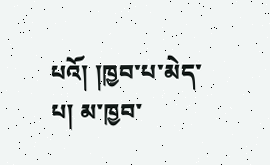པའོ། །ཁྱབ་པ་མེད་པ། མ་ཁྱབ་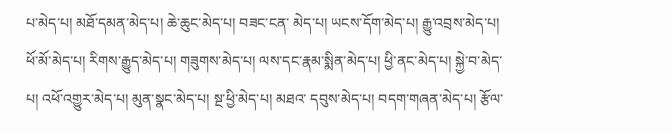པ་མེད་པ། མཐོ་དམན་མེད་པ། ཆེ་ཆུང་མེད་པ། བཟང་ངན་ མེད་པ། ཡངས་དོག་མེད་པ། རྒྱུ་འབྲས་མེད་པ། ཕོ་མོ་མེད་པ། རིགས་རྒྱུད་མེད་པ། གཟུགས་མེད་པ། ལས་དང་རྣམ་སྨིན་མེད་པ། ཕྱི་ནང་མེད་པ། སྐྱེ་བ་མེད་པ། འཕོ་འགྱུར་མེད་པ། མུན་སྣང་མེད་པ། སྔ་ཕྱི་མེད་པ། མཐའ་ དབུས་མེད་པ། བདག་གཞན་མེད་པ། རྩོལ་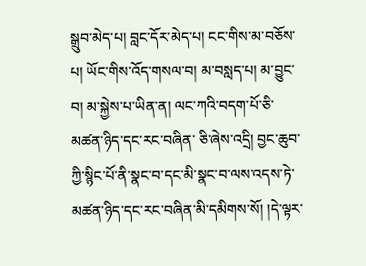སྒྲུབ་མེད་པ། བླང་དོར་མེད་པ། ངང་གིས་མ་བཅོས་པ། ཡོང་གིས་འོད་གསལ་བ། མ་བསླད་པ། མ་བྱུང་བ། མ་སྐྱེས་པ་ཡིན་ན། ལང་ཀའི་བདག་པོ་ཅི་མཚན་ཉིད་དང་རང་བཞིན་ ཅི་ཞེས་འདྲི། བྱང་ཆུབ་ཀྱི་སྙིང་པོ་ནི་སྣང་བ་དང་མི་སྣང་བ་ལས་འདས་ཏེ་མཚན་ཉིད་དང་རང་བཞིན་མི་དམིགས་སོ། །དེ་ལྟར་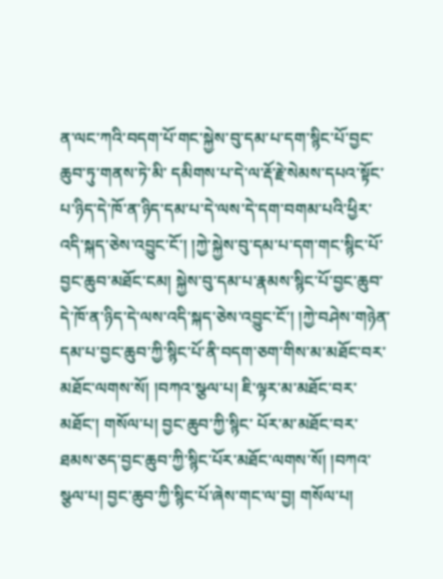ན་ལང་ཀའི་བདག་པོ་གང་སྐྱེས་བུ་དམ་པ་དག་སྙིང་པོ་བྱང་ཆུབ་ཏུ་གནས་ཏེ་མི་ དམིགས་པ་དེ་ལ་རྡོ་རྗེ་སེམས་དཔའ་སྟོང་པ་ཉིད་དེ་ཁོ་ན་ཉིད་དམ་པ་དེ་ལས་དེ་དག་བགམ་པའི་ཕྱིར་འདི་སྐད་ཅེས་འབྱུང་ངོ་། །ཀྱེ་སྐྱེས་བུ་དམ་པ་དག་གང་སྙིང་པོ་བྱང་ཆུབ་མཐོང་ངམ། སྐྱེས་བུ་དམ་པ་རྣམས་སྙིང་པོ་བྱང་ཆུབ་ དེ་ཁོ་ན་ཉིད་དེ་ལས་འདི་སྐད་ཅེས་འབྱུང་ངོ་། །ཀྱེ་བཤེས་གཉེན་དམ་པ་བྱང་ཆུབ་ཀྱི་སྙིང་པོ་ནི་བདག་ཅག་གིས་མ་མཐོང་བར་མཐོང་ལགས་སོ། །བཀའ་སྩལ་པ། ཇི་ལྟར་མ་མཐོང་བར་མཐོང་། གསོལ་པ། བྱང་ཆུབ་ཀྱི་སྙིང་ པོར་མ་མཐོང་བར་ཐམས་ཅད་བྱང་ཆུབ་ཀྱི་སྙིང་པོར་མཐོང་ལགས་སོ། །བཀའ་སྩལ་པ། བྱང་ཆུབ་ཀྱི་སྙིང་པོ་ཞེས་གང་ལ་བྱ། གསོལ་པ།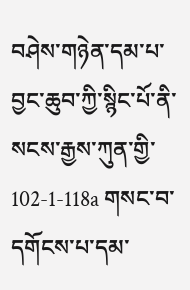བཤེས་གཉེན་དམ་པ་བྱང་ཆུབ་ཀྱི་སྙིང་པོ་ནི་སངས་རྒྱས་ཀུན་གྱི་ 102-1-118a གསང་བ་དགོངས་པ་དམ་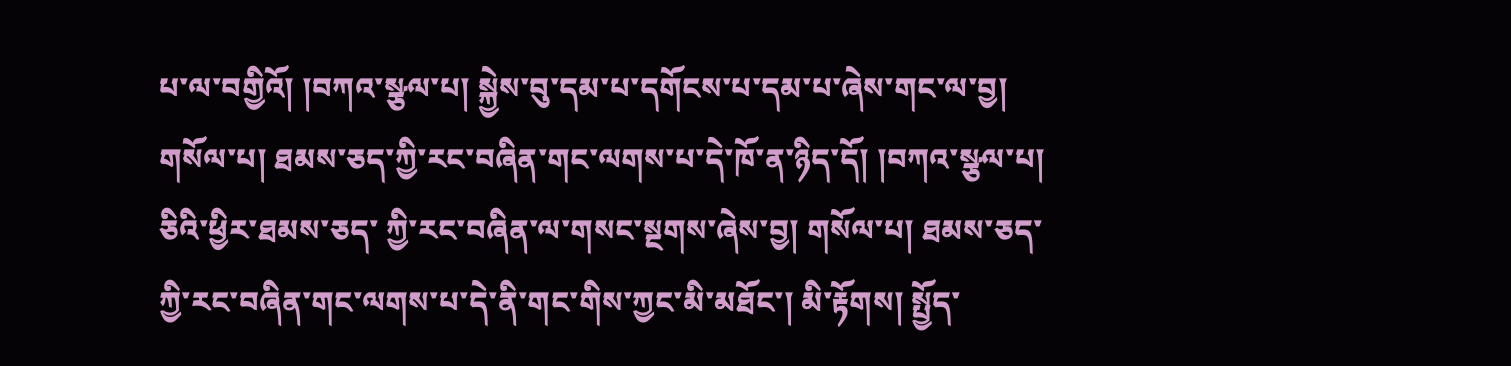པ་ལ་བགྱིའོ། །བཀའ་སྩལ་པ། སྐྱེས་བུ་དམ་པ་དགོངས་པ་དམ་པ་ཞེས་གང་ལ་བྱ། གསོལ་པ། ཐམས་ཅད་ཀྱི་རང་བཞིན་གང་ལགས་པ་དེ་ཁོ་ན་ཉིད་དོ། །བཀའ་སྩལ་པ། ཅིའི་ཕྱིར་ཐམས་ཅད་ ཀྱི་རང་བཞིན་ལ་གསང་སྔགས་ཞེས་བྱ། གསོལ་པ། ཐམས་ཅད་ཀྱི་རང་བཞིན་གང་ལགས་པ་དེ་ནི་གང་གིས་ཀྱང་མི་མཐོང་། མི་རྟོགས། སྤྱོད་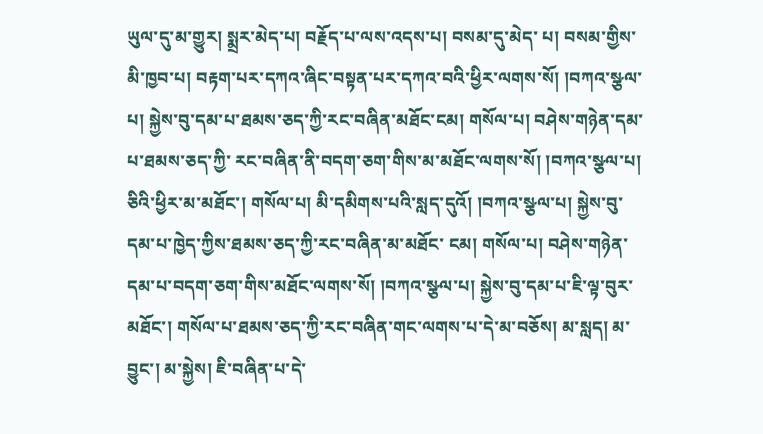ཡུལ་དུ་མ་གྱུར། སྨྲར་མེད་པ། བརྗོད་པ་ལས་འདས་པ། བསམ་དུ་མེད་ པ། བསམ་གྱིས་མི་ཁྱབ་པ། བརྟག་པར་དཀའ་ཞིང་བསྟན་པར་དཀའ་བའི་ཕྱིར་ལགས་སོ། །བཀའ་སྩལ་པ། སྐྱེས་བུ་དམ་པ་ཐམས་ཅད་ཀྱི་རང་བཞིན་མཐོང་ངམ། གསོལ་པ། བཤེས་གཉེན་དམ་པ་ཐམས་ཅད་ཀྱི་ རང་བཞིན་ནི་བདག་ཅག་གིས་མ་མཐོང་ལགས་སོ། །བཀའ་སྩལ་པ། ཅིའི་ཕྱིར་མ་མཐོང་། གསོལ་པ། མི་དམིགས་པའི་སླད་དུའོ། །བཀའ་སྩལ་པ། སྐྱེས་བུ་དམ་པ་ཁྱེད་ཀྱིས་ཐམས་ཅད་ཀྱི་རང་བཞིན་མ་མཐོང་ ངམ། གསོལ་པ། བཤེས་གཉེན་དམ་པ་བདག་ཅག་གིས་མཐོང་ལགས་སོ། །བཀའ་སྩལ་པ། སྐྱེས་བུ་དམ་པ་ཇི་ལྟ་བུར་མཐོང་། གསོལ་པ་ཐམས་ཅད་ཀྱི་རང་བཞིན་གང་ལགས་པ་དེ་མ་བཅོས། མ་སླད། མ་བྱུང་། མ་སྐྱེས། ཇི་བཞིན་པ་དེ་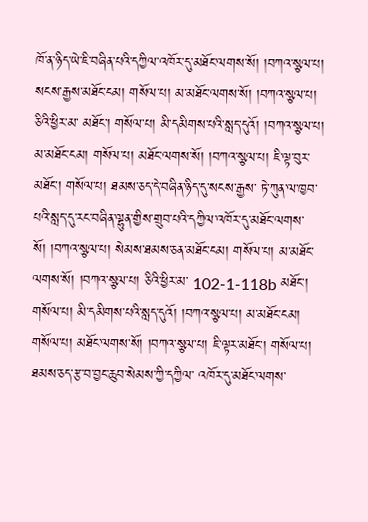ཁོ་ན་ཉིད་ཡེ་ཇི་བཞིན་པའི་དཀྱིལ་འཁོར་དུ་མཐོང་ལགས་སོ། །བཀའ་སྩལ་པ། སངས་རྒྱས་མཐོང་ངམ། གསོལ་པ། མ་མཐོང་ལགས་སོ། །བཀའ་སྩལ་པ། ཅིའི་ཕྱིར་མ་ མཐོང་། གསོལ་པ། མི་དམིགས་པའི་སླད་དུའོ། །བཀའ་སྩལ་པ། མ་མཐོང་ངམ། གསོལ་པ། མཐོང་ལགས་སོ། །བཀའ་སྩལ་པ། ཇི་ལྟ་བུར་མཐོང་། གསོལ་པ། ཐམས་ཅད་དེ་བཞིན་ཉིད་དུ་སངས་རྒྱས་ ཏེ་ཀུན་ལ་ཁྱབ་པའི་སླད་དུ་རང་བཞིན་ལྷུན་གྱིས་གྲུབ་པའི་དཀྱིལ་འཁོར་དུ་མཐོང་ལགས་སོ། །བཀའ་སྩལ་པ། སེམས་ཐམས་ཅན་མཐོང་ངམ། གསོལ་པ། མ་མཐོང་ལགས་སོ། །བཀའ་སྩལ་པ། ཅིའི་ཕྱིར་མ་ 102-1-118b མཐོང་། གསོལ་པ། མི་དམིགས་པའི་སླད་དུའོ། །བཀའ་སྩལ་པ། མ་མཐོང་ངམ། གསོལ་པ། མཐོང་ལགས་སོ། །བཀའ་སྩལ་པ། ཇི་ལྟར་མཐོང་། གསོལ་པ། ཐམས་ཅད་རྩ་བ་བྱང་ཆུབ་སེམས་ཀྱི་དཀྱིལ་ འཁོར་དུ་མཐོང་ལགས་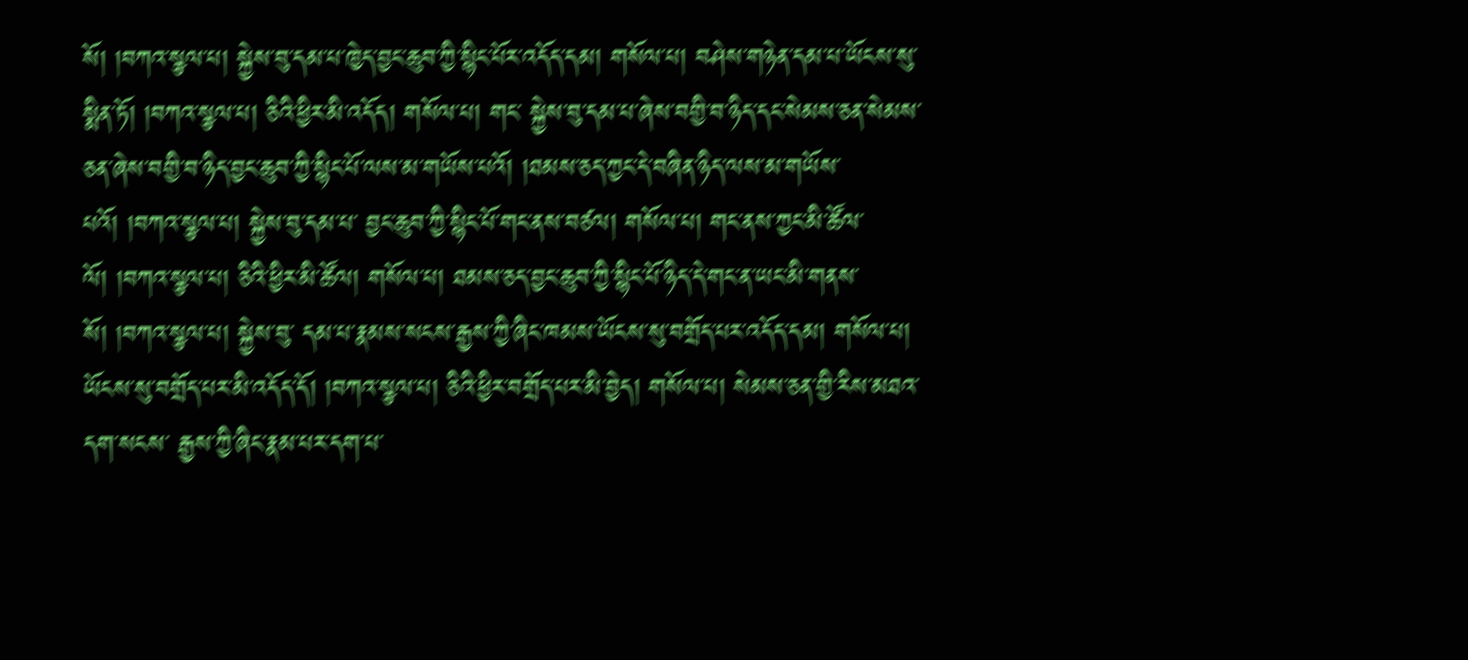སོ། །བཀའ་སྩལ་པ། སྐྱེས་བུ་དམ་པ་ཁྱེད་བྱང་ཆུབ་ཀྱི་སྙིང་པོར་འདོད་དམ། གསོལ་པ། བཤེས་གཉེན་དམ་པ་ཡོངས་སུ་སྨིན་ཏོ། །བཀའ་སྩལ་པ། ཅིའི་ཕྱིར་མི་འདོད། གསོལ་པ། གང་ སྐྱེས་བུ་དམ་པ་ཞེས་བགྱི་བ་ཉིད་དང་སེམས་ཅན་སེམས་ཅན་ཞེས་བགྱི་བ་ཉིད་བྱང་ཆུབ་ཀྱི་སྙིང་པོ་ལས་མ་གཡོས་པའོ། །ཐམས་ཅད་ཀྱང་དེ་བཞིན་ཉིད་ལས་མ་གཡོས་པའོ། །བཀའ་སྩལ་པ། སྐྱེས་བུ་དམ་པ་ བྱང་ཆུབ་ཀྱི་སྙིང་པོ་གང་ནས་བཙལ། གསོལ་པ། གང་ནས་ཀྱང་མི་ཚོལ་ལོ། །བཀའ་སྩལ་པ། ཅིའི་ཕྱིར་མི་ཚོལ། གསོལ་པ། ཐམས་ཅད་བྱང་ཆུབ་ཀྱི་སྙིང་པོ་ཉིད་དེ་གང་ན་ཡང་མི་གནས་སོ། །བཀའ་སྩལ་པ། སྐྱེས་བུ་ དམ་པ་རྣམས་སངས་རྒྱས་ཀྱི་ཞིང་ཁམས་ཡོངས་སུ་བགྲོད་པར་འདོད་དམ། གསོལ་པ། ཡོངས་སུ་བགྲོད་པར་མི་འདོད་དོ། །བཀའ་སྩལ་པ། ཅིའི་ཕྱིར་བགྲོད་པར་མི་བྱེད། གསོལ་པ། སེམས་ཅན་གྱི་རིས་མཐའ་དག་སངས་ རྒྱས་ཀྱི་ཞིང་རྣམ་པར་དག་པ་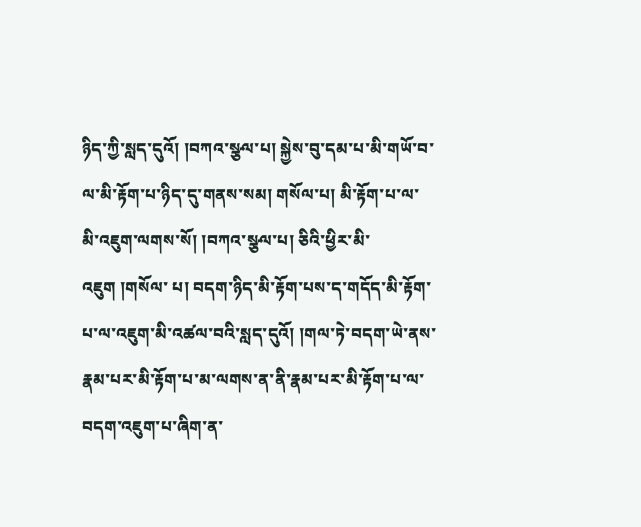ཉིད་ཀྱི་སླད་དུའོ། །བཀའ་སྩལ་པ། སྐྱེས་བུ་དམ་པ་མི་གཡོ་བ་ལ་མི་རྟོག་པ་ཉིད་དུ་གནས་སམ། གསོལ་པ། མི་རྟོག་པ་ལ་མི་འཇུག་ལགས་སོ། །བཀའ་སྩལ་པ། ཅིའི་ཕྱིར་མི་འཇུག །གསོལ་ པ། བདག་ཉིད་མི་རྟོག་པས་ད་གདོད་མི་རྟོག་པ་ལ་འཇུག་མི་འཚལ་བའི་སླད་དུའོ། །གལ་ཏེ་བདག་ཡེ་ནས་རྣམ་པར་མི་རྟོག་པ་མ་ལགས་ན་ནི་རྣམ་པར་མི་རྟོག་པ་ལ་བདག་འཇུག་པ་ཞིག་ན་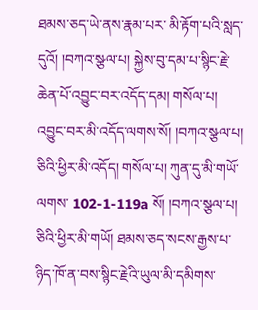ཐམས་ཅད་ཡེ་ནས་རྣམ་པར་ མི་རྟོག་པའི་སླད་དུའོ། །བཀའ་སྩལ་པ། སྐྱེས་བུ་དམ་པ་སྙིང་རྗེ་ཆེན་པོ་འབྱུང་བར་འདོད་དམ། གསོལ་པ། འབྱུང་བར་མི་འདོད་ལགས་སོ། །བཀའ་སྩལ་པ། ཅིའི་ཕྱིར་མི་འདོད། གསོལ་པ། ཀུན་དུ་མི་གཡོ་ལགས་ 102-1-119a སོ། །བཀའ་སྩལ་པ། ཅིའི་ཕྱིར་མི་གཡོ། ཐམས་ཅད་སངས་རྒྱས་པ་ཉིད་ཁོ་ན་བས་སྙིང་རྗེའི་ཡུལ་མི་དམིགས་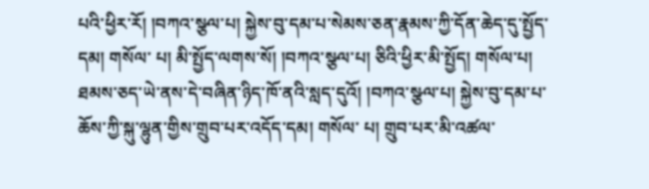པའི་ཕྱིར་རོ། །བཀའ་སྩལ་པ། སྐྱེས་བུ་དམ་པ་སེམས་ཅན་རྣམས་ཀྱི་དོན་ཆེད་དུ་སྤྱོད་དམ། གསོལ་ པ། མི་སྤྱོད་ལགས་སོ། །བཀའ་སྩལ་པ། ཅིའི་ཕྱིར་མི་སྤྱོད། གསོལ་པ། ཐམས་ཅད་ཡེ་ནས་དེ་བཞིན་ཉིད་ཁོ་ནའི་སླད་དུའོ། །བཀའ་སྩལ་པ། སྐྱེས་བུ་དམ་པ་ཆོས་ཀྱི་སྐུ་ལྷུན་གྱིས་གྲུབ་པར་འདོད་དམ། གསོལ་ པ། གྲུབ་པར་མི་འཚལ་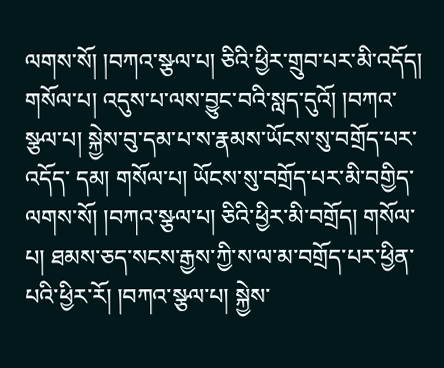ལགས་སོ། །བཀའ་སྩལ་པ། ཅིའི་ཕྱིར་གྲུབ་པར་མི་འདོད། གསོལ་པ། འདུས་པ་ལས་བྱུང་བའི་སླད་དུའོ། །བཀའ་སྩལ་པ། སྐྱེས་བུ་དམ་པ་ས་རྣམས་ཡོངས་སུ་བགྲོད་པར་འདོད་ དམ། གསོལ་པ། ཡོངས་སུ་བགྲོད་པར་མི་བགྱིད་ལགས་སོ། །བཀའ་སྩལ་པ། ཅིའི་ཕྱིར་མི་བགྲོད། གསོལ་པ། ཐམས་ཅད་སངས་རྒྱས་ཀྱི་ས་ལ་མ་བགྲོད་པར་ཕྱིན་པའི་ཕྱིར་རོ། །བཀའ་སྩལ་པ། སྐྱེས་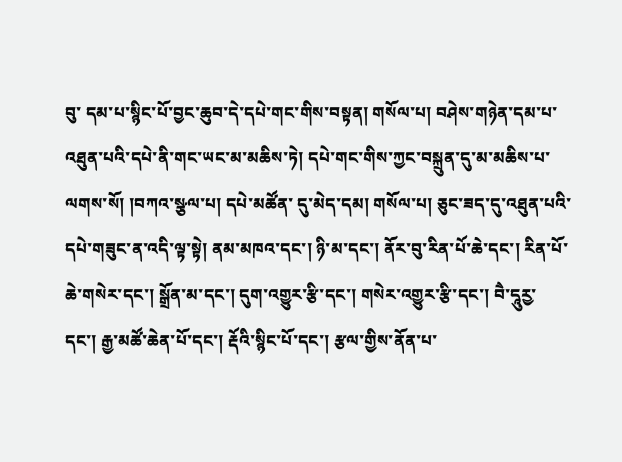བུ་ དམ་པ་སྙིང་པོ་བྱང་ཆུབ་དེ་དཔེ་གང་གིས་བསྟན། གསོལ་པ། བཤེས་གཉེན་དམ་པ་འཐུན་པའི་དཔེ་ནི་གང་ཡང་མ་མཆིས་ཏེ། དཔེ་གང་གིས་ཀྱང་བསྐྲུན་དུ་མ་མཆིས་པ་ལགས་སོ། །བཀའ་སྩལ་པ། དཔེ་མཚོན་ དུ་མེད་དམ། གསོལ་པ། ཅུང་ཟད་དུ་འཐུན་པའི་དཔེ་གཟུང་ན་འདི་ལྟ་སྟེ། ནམ་མཁའ་དང་། ཉི་མ་དང་། ནོར་བུ་རིན་པོ་ཆེ་དང་། རིན་པོ་ཆེ་གསེར་དང་། སྒྲོན་མ་དང་། དུག་འགྱུར་རྩི་དང་། གསེར་འགྱུར་རྩི་དང་། བཻ་དཱུརྱ་ དང་། རྒྱ་མཚོ་ཆེན་པོ་དང་། རྡོའི་སྙིང་པོ་དང་། རྩལ་གྱིས་ནོན་པ་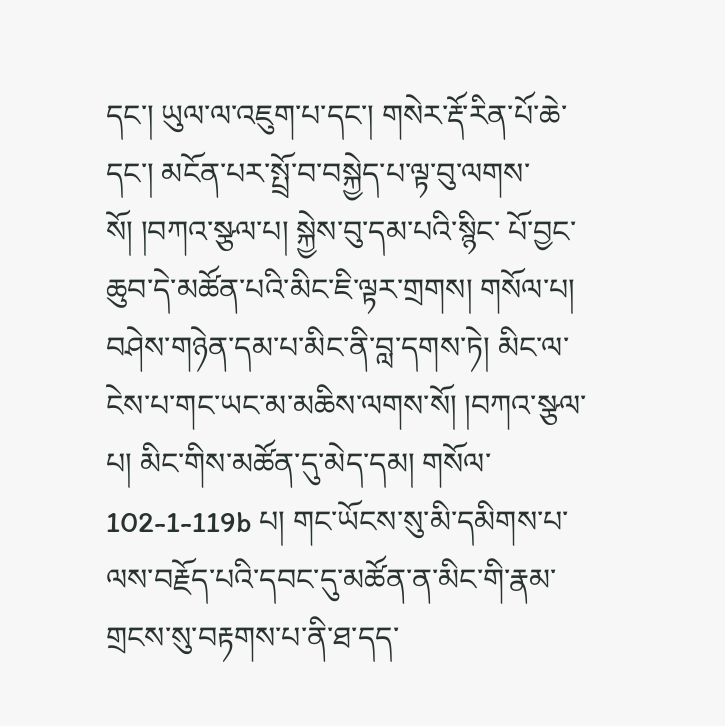དང་། ཡུལ་ལ་འཇུག་པ་དང་། གསེར་རྡོ་རིན་པོ་ཆེ་དང་། མངོན་པར་སྤྲོ་བ་བསྐྱེད་པ་ལྟ་བུ་ལགས་སོ། །བཀའ་སྩལ་པ། སྐྱེས་བུ་དམ་པའི་སྙིང་ པོ་བྱང་ཆུབ་དེ་མཚོན་པའི་མིང་ཇི་ལྟར་གྲགས། གསོལ་པ། བཤེས་གཉེན་དམ་པ་མིང་ནི་བླ་དགས་ཏེ། མིང་ལ་ངེས་པ་གང་ཡང་མ་མཆིས་ལགས་སོ། །བཀའ་སྩལ་པ། མིང་གིས་མཚོན་དུ་མེད་དམ། གསོལ་ 102-1-119b པ། གང་ཡོངས་སུ་མི་དམིགས་པ་ལས་བརྗོད་པའི་དབང་དུ་མཚོན་ན་མིང་གི་རྣམ་གྲངས་སུ་བརྟགས་པ་ནི་ཐ་དད་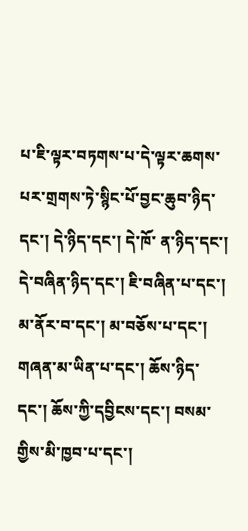པ་ཇི་ལྟར་བཏགས་པ་དེ་ལྟར་ཆགས་པར་གྲགས་ཏེ་སྙིང་པོ་བྱང་ཆུབ་ཉིད་དང་། དེ་ཉིད་དང་། དེ་ཁོ་ ན་ཉིད་དང་། དེ་བཞིན་ཉིད་དང་། ཇི་བཞིན་པ་དང་། མ་ནོར་བ་དང་། མ་བཅོས་པ་དང་། གཞན་མ་ཡིན་པ་དང་། ཆོས་ཉིད་དང་། ཆོས་ཀྱི་དབྱིངས་དང་། བསམ་གྱིས་མི་ཁྱབ་པ་དང་།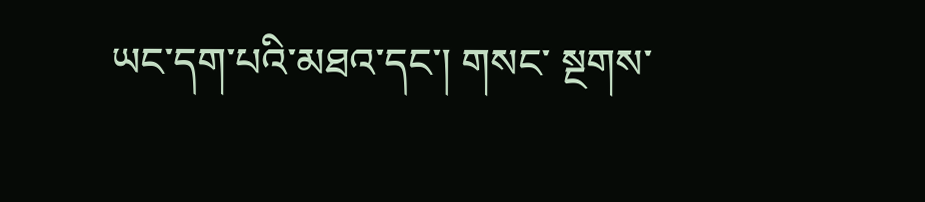ཡང་དག་པའི་མཐའ་དང་། གསང་ སྔགས་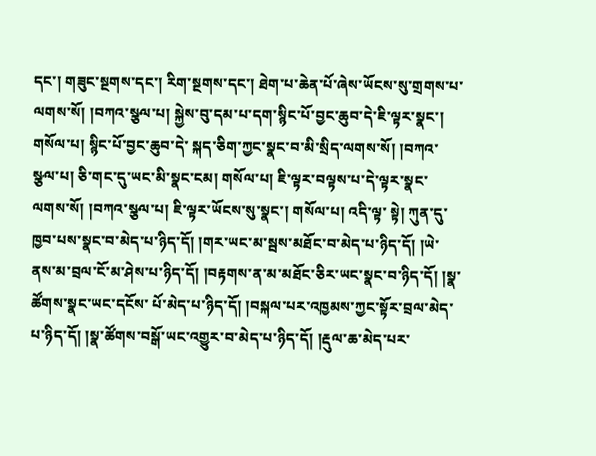དང་། གཟུང་སྔགས་དང་། རིག་སྔགས་དང་། ཐེག་པ་ཆེན་པོ་ཞེས་ཡོངས་སུ་གྲགས་པ་ལགས་སོ། །བཀའ་སྩལ་པ། སྐྱེས་བུ་དམ་པ་དག་སྙིང་པོ་བྱང་ཆུབ་དེ་ཇི་ལྟར་སྣང་། གསོལ་པ། སྙིང་པོ་བྱང་ཆུབ་དེ་ སྐད་ཅིག་ཀྱང་སྣང་བ་མི་སྲིད་ལགས་སོ། །བཀའ་སྩལ་པ། ཅི་གང་དུ་ཡང་མི་སྣང་ངམ། གསོལ་པ། ཇི་ལྟར་བལྟས་པ་དེ་ལྟར་སྣང་ལགས་སོ། །བཀའ་སྩལ་པ། ཇི་ལྟར་ཡོངས་སུ་སྣང་། གསོལ་པ། འདི་ལྟ་ སྟེ། ཀུན་དུ་ཁྱབ་པས་སྣང་བ་མེད་པ་ཉིད་དོ། །གར་ཡང་མ་སྦས་མཐོང་བ་མེད་པ་ཉིད་དོ། །ཡེ་ནས་མ་བྲལ་ངོ་མ་ཤེས་པ་ཉིད་དོ། །བརྟགས་ན་མ་མཐོང་ཅིར་ཡང་སྣང་བ་ཉིད་དོ། །སྣ་ཚོགས་སྣང་ཡང་དངོས་ པོ་མེད་པ་ཉིད་དོ། །བསྐལ་པར་འཁྱམས་ཀྱང་སྟོར་བྲལ་མེད་པ་ཉིད་དོ། །སྣ་ཚོགས་བསྒོ་ཡང་འགྱུར་བ་མེད་པ་ཉིད་དོ། །རྡུལ་ཆ་མེད་པར་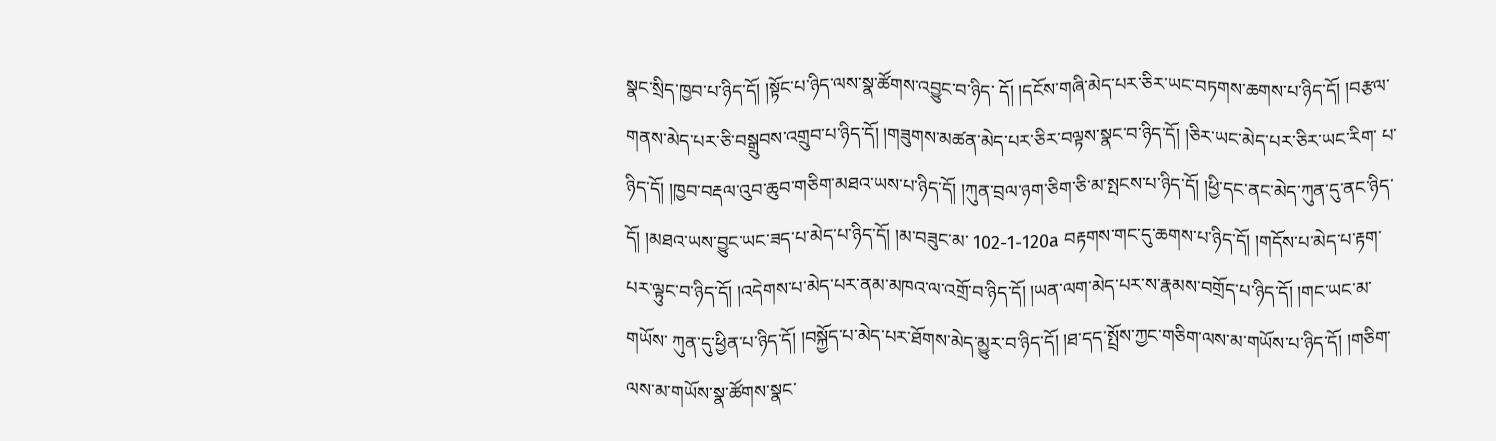སྣང་སྲིད་ཁྱབ་པ་ཉིད་དོ། །སྟོང་པ་ཉིད་ལས་སྣ་ཚོགས་འབྱུང་བ་ཉིད་ དོ། །དངོས་གཞི་མེད་པར་ཅིར་ཡང་བཏགས་ཆགས་པ་ཉིད་དོ། །བརྩལ་གནས་མེད་པར་ཅི་བསྒྲུབས་འགྲུབ་པ་ཉིད་དོ། །གཟུགས་མཚན་མེད་པར་ཅིར་བལྟས་སྣང་བ་ཉིད་དོ། །ཅིར་ཡང་མེད་པར་ཅིར་ཡང་རིག་ པ་ཉིད་དོ། །ཁྱབ་བརྡལ་འུབ་ཆུབ་གཅིག་མཐའ་ཡས་པ་ཉིད་དོ། །ཀུན་བྲལ་ཉག་ཅིག་ཅི་མ་སྤངས་པ་ཉིད་དོ། །ཕྱི་དང་ནང་མེད་ཀུན་དུ་ནང་ཉིད་དོ། །མཐའ་ཡས་བྱུང་ཡང་ཟད་པ་མེད་པ་ཉིད་དོ། །མ་བཟུང་མ་ 102-1-120a བརྟགས་གང་དུ་ཆགས་པ་ཉིད་དོ། །གདོས་པ་མེད་པ་རྟག་པར་ལྟུང་བ་ཉིད་དོ། །འདེགས་པ་མེད་པར་ནམ་མཁའ་ལ་འགྲོ་བ་ཉིད་དོ། །ཡན་ལག་མེད་པར་ས་རྣམས་བགྲོད་པ་ཉིད་དོ། །གང་ཡང་མ་གཡོས་ ཀུན་དུ་ཕྱིན་པ་ཉིད་དོ། །བསྐྱོད་པ་མེད་པར་ཐོགས་མེད་མྱུར་བ་ཉིད་དོ། །ཐ་དད་སྤྲོས་ཀྱང་གཅིག་ལས་མ་གཡོས་པ་ཉིད་དོ། །གཅིག་ལས་མ་གཡོས་སྣ་ཚོགས་སྣང་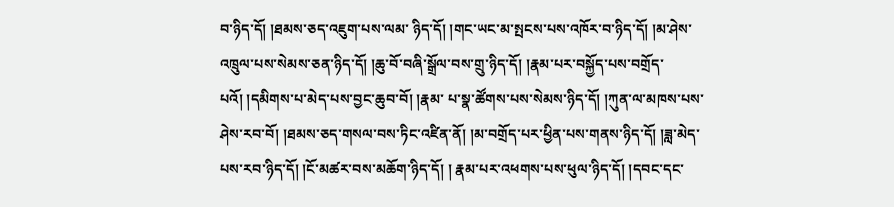བ་ཉིད་དོ། །ཐམས་ཅད་འཇུག་པས་ལམ་ ཉིད་དོ། །གང་ཡང་མ་སྤངས་པས་འཁོར་བ་ཉིད་དོ། །མ་ཤེས་འཁྲུལ་པས་སེམས་ཅན་ཉིད་དོ། །ཆུ་བོ་བཞི་སྒྲོལ་བས་གྲུ་ཉིད་དོ། །རྣམ་པར་བསྐྱོད་པས་བགྲོད་པའོ། །དམིགས་པ་མེད་པས་བྱང་ཆུབ་བོ། །རྣམ་ པ་སྣ་ཚོགས་པས་སེམས་ཉིད་དོ། །ཀུན་ལ་མཁས་པས་ཤེས་རབ་བོ། །ཐམས་ཅད་གསལ་བས་ཏིང་འཛིན་ནོ། །མ་བགྲོད་པར་ཕྱིན་པས་གནས་ཉིད་དོ། །ཟླ་མེད་པས་རབ་ཉིད་དོ། །ངོ་མཚར་བས་མཆོག་ཉིད་དོ། ། རྣམ་པར་འཕགས་པས་ཕུལ་ཉིད་དོ། །དབང་དང་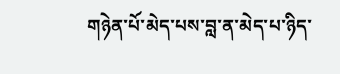གཉེན་པོ་མེད་པས་བླ་ན་མེད་པ་ཉིད་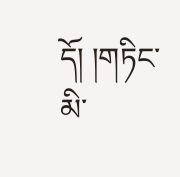དོ། །གཏིང་མི་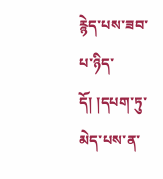རྙེད་པས་ཟབ་པ་ཉིད་དོ། །དཔག་ཏུ་མེད་པས་ན་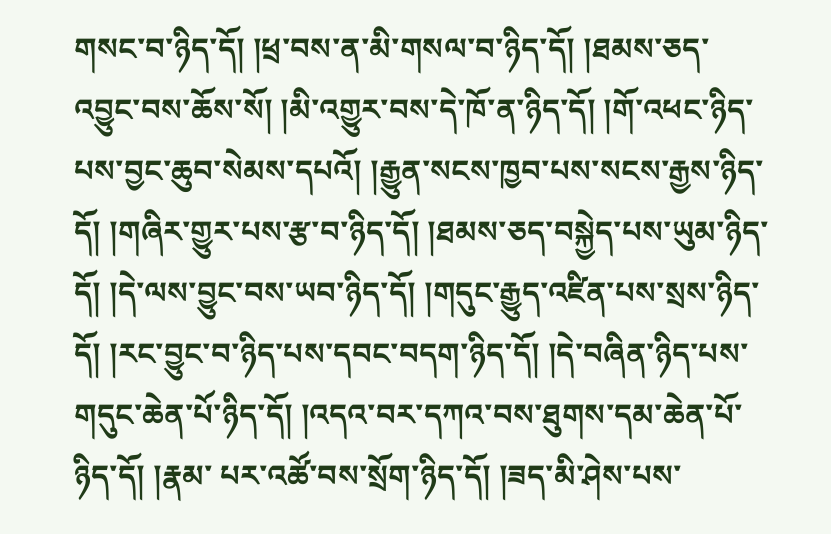གསང་བ་ཉིད་དོ། །ཕྲ་བས་ན་མི་གསལ་བ་ཉིད་དོ། །ཐམས་ཅད་ འབྱུང་བས་ཆོས་སོ། །མི་འགྱུར་བས་དེ་ཁོ་ན་ཉིད་དོ། །གོ་འཕང་ཉིད་པས་བྱང་ཆུབ་སེམས་དཔའོ། །རྒྱུན་སངས་ཁྱབ་པས་སངས་རྒྱས་ཉིད་དོ། །གཞིར་གྱུར་པས་རྩ་བ་ཉིད་དོ། །ཐམས་ཅད་བསྐྱེད་པས་ཡུམ་ཉིད་ དོ། །དེ་ལས་བྱུང་བས་ཡབ་ཉིད་དོ། །གདུང་རྒྱུད་འཛིན་པས་སྲས་ཉིད་དོ། །རང་བྱུང་བ་ཉིད་པས་དབང་བདག་ཉིད་དོ། །དེ་བཞིན་ཉིད་པས་གདུང་ཆེན་པོ་ཉིད་དོ། །འདའ་བར་དཀའ་བས་ཐུགས་དམ་ཆེན་པོ་ཉིད་དོ། །རྣམ་ པར་འཚོ་བས་སྲོག་ཉིད་དོ། །ཟད་མི་ཤེས་པས་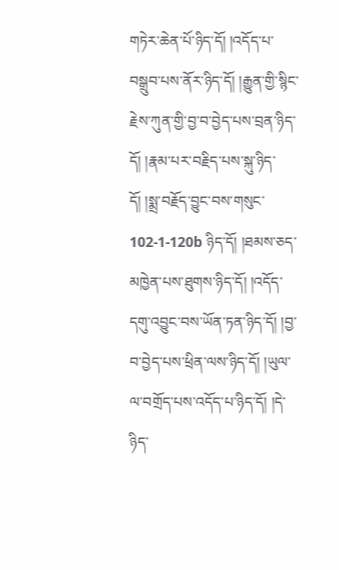གཏེར་ཆེན་པོ་ཉིད་དོ། །འདོད་པ་བསྒྲུབ་པས་ནོར་ཉིད་དོ། །རྒྱུན་གྱི་སྙིང་རྗེས་ཀུན་གྱི་བྱ་བ་བྱེད་པས་བྲན་ཉིད་དོ། །རྣམ་པར་བརྗིད་པས་སྐུ་ཉིད་དོ། །སྨྲ་བརྗོད་བྱུང་བས་གསུང་ 102-1-120b ཉིད་དོ། །ཐམས་ཅད་མཁྱེན་པས་ཐུགས་ཉིད་དོ། །འདོད་དགུ་འབྱུང་བས་ཡོན་ཏན་ཉིད་དོ། །བྱ་བ་བྱེད་པས་ཕྲིན་ལས་ཉིད་དོ། །ཡུལ་ལ་བགྲོད་པས་འདོད་པ་ཉིད་དོ། །དེ་ཉིད་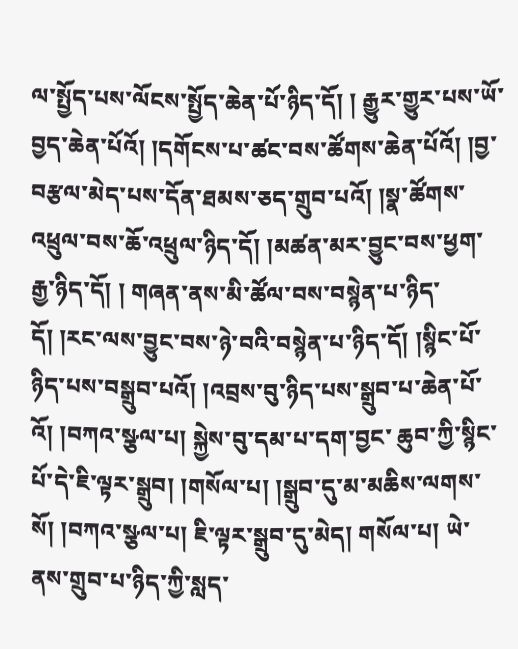ལ་སྤྱོད་པས་ལོངས་སྤྱོད་ཆེན་པོ་ཉིད་དོ། ། རྒྱུར་གྱུར་པས་ཡོ་བྱད་ཆེན་པོའོ། །དགོངས་པ་ཚང་བས་ཚོགས་ཆེན་པོའོ། །བྱ་བརྩལ་མེད་པས་དོན་ཐམས་ཅད་གྲུབ་པའོ། །སྣ་ཚོགས་འཕྲུལ་བས་ཆོ་འཕྲུལ་ཉིད་དོ། །མཚན་མར་བྱུང་བས་ཕྱག་རྒྱ་ཉིད་དོ། ། གཞན་ནས་མི་ཚོལ་བས་བསྙེན་པ་ཉིད་དོ། །རང་ལས་བྱུང་བས་ཉེ་བའི་བསྙེན་པ་ཉིད་དོ། །སྙིང་པོ་ཉིད་པས་བསྒྲུབ་པའོ། །འབྲས་བུ་ཉིད་པས་སྒྲུབ་པ་ཆེན་པོ་འོ། །བཀའ་སྩལ་པ། སྐྱེས་བུ་དམ་པ་དག་བྱང་ ཆུབ་ཀྱི་སྙིང་པོ་དེ་ཇི་ལྟར་སྒྲུབ། །གསོལ་པ། །སྒྲུབ་དུ་མ་མཆིས་ལགས་སོ། །བཀའ་སྩལ་པ། ཇི་ལྟར་སྒྲུབ་དུ་མེད། གསོལ་པ། ཡེ་ནས་གྲུབ་པ་ཉིད་ཀྱི་སླད་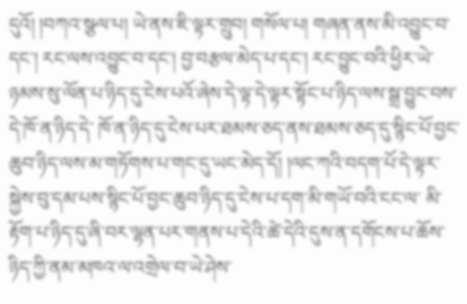དུའོ། །བཀའ་སྩལ་པ། ཡེ་ནས་ཇི་ལྟར་གྲུབ། གསོལ་པ། གཞན་ནས་མི་འབྱུང་བ་དང་། རང་ལས་འབྱུང་བ་དང་། བྱ་བརྩལ་མེད་པ་དང་། རང་བྱུང་བའི་ཕྱིར་ཡེ་ཉམས་སུ་ལོན་པ་ཉིད་དུ་ངེས་པའོ་ཞེས་དེ་ལྟ་དེ་ལྟར་སྟོང་པ་ཉིད་ལས་སྒྲ་བྱུང་བས་དེ་ཁོ་ན་ཉིད་དེ་ ཁོ་ན་ཉིད་དུ་ངེས་པར་ཐམས་ཅད་ནས་ཐམས་ཅད་དུ་སྙིང་པོ་བྱང་ཆུབ་ཉིད་ལས་མ་གཏོགས་པ་གང་དུ་ཡང་མེད་དོ། །ལང་ཀའི་བདག་པོ་དེ་ལྟར་སྐྱེས་བུ་དམ་པས་སྙིང་པོ་བྱང་ཆུབ་ཉིད་དུ་ངེས་པ་དག་མི་གཡོ་བའི་ངང་ལ་ མི་རྟོག་པ་ཉིད་དུ་ཞི་བར་ལྷན་པར་གནས་པ་དེའི་ཚེ་དེའི་དུས་ན་དགོངས་པ་ཆོས་ཉིད་ཀྱི་ནམ་མཁའ་ལ་འགྲེལ་བ་ཡེ་ཤེས་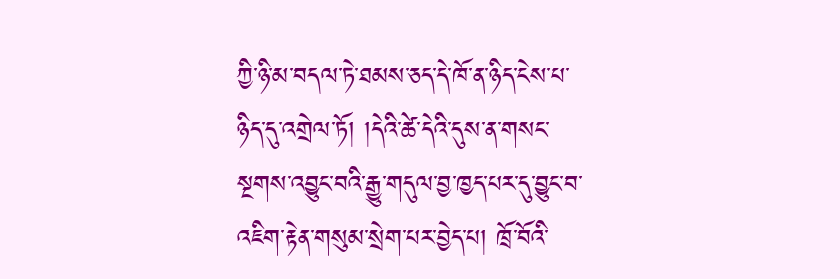ཀྱི་ཉི་མ་བདལ་ཏེ་ཐམས་ཅད་དེ་ཁོ་ན་ཉིད་ངེས་པ་ཉིད་དུ་འགྲེལ་ཏོ། །དེའི་ཚེ་དེའི་དུས་ན་གསང་ སྔགས་འབྱུང་བའི་རྒྱུ་གདུལ་བྱ་ཁྱད་པར་དུ་བྱུང་བ་འཇིག་རྟེན་གསུམ་སྲེག་པར་བྱེད་པ། ཁྲོ་བོའི་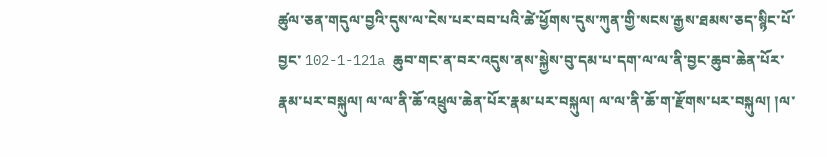ཚུལ་ཅན་གདུལ་བྱའི་དུས་ལ་ངེས་པར་བབ་པའི་ཚེ་ཕྱོགས་དུས་ཀུན་གྱི་སངས་རྒྱས་ཐམས་ཅད་སྙིང་པོ་བྱང་ 102-1-121a ཆུབ་གང་ན་བར་འདུས་ནས་སྐྱེས་བུ་དམ་པ་དག་ལ་ལ་ནི་བྱང་ཆུབ་ཆེན་པོར་རྣམ་པར་བསྐུལ། ལ་ལ་ནི་ཆོ་འཕྲུལ་ཆེན་པོར་རྣམ་པར་བསྐུལ། ལ་ལ་ནི་ཆོ་ག་རྫོགས་པར་བསྐུལ། །ལ་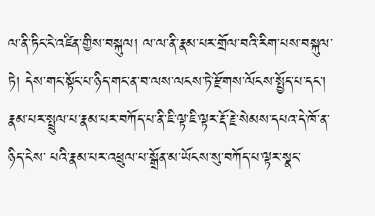ལ་ནི་ཏིང་ངེ་འཛིན་གྱིས་བསྐུལ། ལ་ལ་ནི་རྣམ་པར་གྲོལ་བའི་རིག་པས་བསྐུལ་ཏེ། དེས་གང་སྟོང་པ་ཉིད་གང་ན་བ་ལས་ལངས་ཏེ་རྫོགས་ལོངས་སྤྱོད་པ་དང་། རྣམ་པར་སྤྲུལ་པ་རྣམ་པར་བཀོད་པ་ནི་ཇི་ལྟ་ཇི་ལྟར་རྡོ་རྗེ་སེམས་དཔའ་དེ་ཁོ་ན་ཉིད་ངེས་ པའི་རྣམ་པར་འཕྲུལ་པ་སྒྲོན་མ་ཡོངས་སུ་བཀོད་པ་ལྟར་སྣང་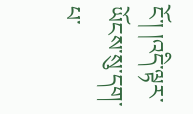ངོ་། །འདི་ལྟར་ཡོངས་སུ་དག་པ་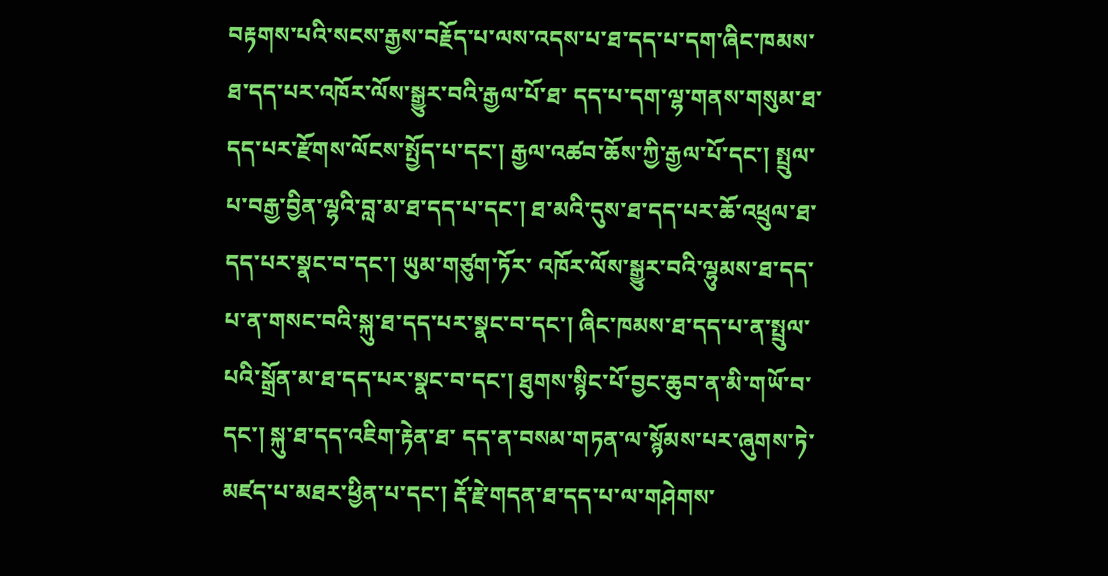བརྟགས་པའི་སངས་རྒྱས་བརྗོད་པ་ལས་འདས་པ་ཐ་དད་པ་དག་ཞིང་ཁམས་ཐ་དད་པར་འཁོར་ལོས་སྒྱུར་བའི་རྒྱལ་པོ་ཐ་ དད་པ་དག་ལྷ་གནས་གསུམ་ཐ་དད་པར་རྫོགས་ལོངས་སྤྱོད་པ་དང་། རྒྱལ་འཚབ་ཆོས་ཀྱི་རྒྱལ་པོ་དང་། སྤྲུལ་པ་བརྒྱ་བྱིན་ལྷའི་བླ་མ་ཐ་དད་པ་དང་། ཐ་མའི་དུས་ཐ་དད་པར་ཆོ་འཕྲུལ་ཐ་དད་པར་སྣང་བ་དང་། ཡུམ་གཙུག་ཏོར་ འཁོར་ལོས་སྒྱུར་བའི་ལྷུམས་ཐ་དད་པ་ན་གསང་བའི་སྐུ་ཐ་དད་པར་སྣང་བ་དང་། ཞིང་ཁམས་ཐ་དད་པ་ན་སྤྲུལ་པའི་སྒྲོན་མ་ཐ་དད་པར་སྣང་བ་དང་། ཐུགས་སྙིང་པོ་བྱང་ཆུབ་ན་མི་གཡོ་བ་དང་། སྐུ་ཐ་དད་འཇིག་རྟེན་ཐ་ དད་ན་བསམ་གཏན་ལ་སྙོམས་པར་ཞུགས་ཏེ་མཛད་པ་མཐར་ཕྱིན་པ་དང་། རྡོ་རྗེ་གདན་ཐ་དད་པ་ལ་གཤེགས་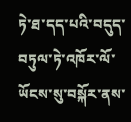ཏེ་ཐ་དད་པའི་བདུད་བཏུལ་ཏེ་འཁོར་ལོ་ཡོངས་སུ་བསྐོར་ནས་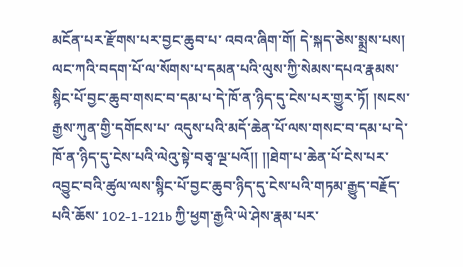མངོན་པར་རྫོགས་པར་བྱང་ཆུབ་པ་ འབའ་ཞིག་གོ། དེ་སྐད་ཅེས་སྨྲས་པས། ལང་ཀའི་བདག་པོ་ལ་སོགས་པ་དམན་པའི་ལུས་ཀྱི་སེམས་དཔའ་རྣམས་སྙིང་པོ་བྱང་ཆུབ་གསང་བ་དམ་པ་དེ་ཁོ་ན་ཉིད་དུ་ངེས་པར་གྱུར་ཏོ། །སངས་རྒྱས་ཀུན་གྱི་དགོངས་པ་ འདུས་པའི་མདོ་ཆེན་པོ་ལས་གསང་བ་དམ་པ་དེ་ཁོ་ན་ཉིད་དུ་ངེས་པའི་ལེའུ་སྟེ་བཅྭ་ལྔ་པའོ།། །།ཐེག་པ་ཆེན་པོ་ངེས་པར་འབྱུང་བའི་ཚུལ་ལས་སྙིང་པོ་བྱང་ཆུབ་ཉིད་དུ་ངེས་པའི་གཏམ་རྒྱུད་བརྗོད་པའི་ཆོས་ 102-1-121b ཀྱི་ཕྱག་རྒྱའི་ཡེ་ཤེས་རྣམ་པར་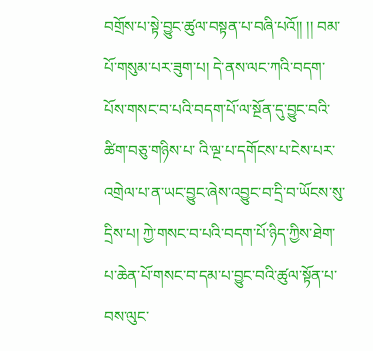བགྲོས་པ་སྟེ་བྱུང་ཚུལ་བསྟན་པ་བཞི་པའོ།། །། བམ་པོ་གསུམ་པར་ཟུག་པ། དེ་ནས་ལང་ཀའི་བདག་པོས་གསང་བ་པའི་བདག་པོ་ལ་སྔོན་དུ་བྱུང་བའི་ཚིག་བཅུ་གཉིས་པ་ འི་ལྔ་པ་དགོངས་པ་ངེས་པར་འགྲེལ་པ་ན་ཡང་བྱུང་ཞེས་འབྱུང་བ་དྲི་བ་ཡོངས་སུ་དྲིས་པ། ཀྱེ་གསང་བ་པའི་བདག་པོ་ཉིད་ཀྱིས་ཐེག་པ་ཆེན་པོ་གསང་བ་དམ་པ་བྱུང་བའི་ཚུལ་སྟོན་པ་བས་ལུང་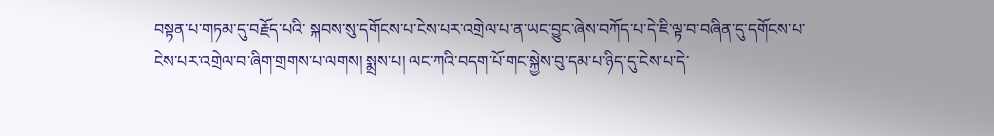བསྟན་པ་གཏམ་དུ་བརྗོད་པའི་ སྐབས་སུ་དགོངས་པ་ངེས་པར་འགྲེལ་པ་ན་ཡང་བྱུང་ཞེས་བཀོད་པ་དེ་ཇི་ལྟ་བ་བཞིན་དུ་དགོངས་པ་ངེས་པར་འགྲེལ་བ་ཞིག་གྲགས་པ་ལགས། སྨྲས་པ། ལང་ཀའི་བདག་པོ་གང་སྐྱེས་བུ་དམ་པ་ཉིད་དུ་ངེས་པ་དེ་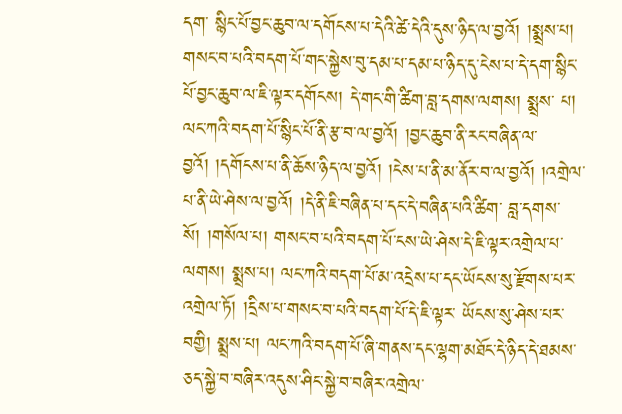དག་ སྙིང་པོ་བྱང་ཆུབ་ལ་དགོངས་པ་དེའི་ཚེ་དེའི་དུས་ཉིད་ལ་བྱའོ། །སྨྲས་པ། གསང་བ་པའི་བདག་པོ་གང་སྐྱེས་བུ་དམ་པ་དམ་པ་ཉིད་དུ་ངེས་པ་དེ་དག་སྙིང་པོ་བྱང་ཆུབ་ལ་ཇི་ལྟར་དགོངས། དེ་གང་གི་ཚིག་བླ་དགས་ལགས། སྨྲས་ པ། ལང་ཀའི་བདག་པོ་སྙིང་པོ་ནི་རྩ་བ་ལ་བྱའོ། །བྱང་ཆུབ་ནི་རང་བཞིན་ལ་བྱའོ། །དགོངས་པ་ནི་ཆོས་ཉིད་ལ་བྱའོ། །ངེས་པ་ནི་མ་ནོར་བ་ལ་བྱའོ། །འགྲེལ་པ་ནི་ཡེ་ཤེས་ལ་བྱའོ། །དེ་ནི་ཇི་བཞིན་པ་དང་དེ་བཞིན་པའི་ཚིག་ བླ་དགས་སོ། །གསོལ་པ། གསང་བ་པའི་བདག་པོ་ངས་ཡེ་ཤེས་དེ་ཇི་ལྟར་འགྲེལ་པ་ལགས། སྨྲས་པ། ལང་ཀའི་བདག་པོ་མ་འདྲེས་པ་དང་ཡོངས་སུ་རྫོགས་པར་འགྲེལ་ཏོ། །དྲིས་པ་གསང་བ་པའི་བདག་པོ་དེ་ཇི་ལྟར་ ཡོངས་སུ་ཤེས་པར་བགྱི། སྨྲས་པ། ལང་ཀའི་བདག་པོ་ཞི་གནས་དང་ལྷག་མཐོང་དེ་ཉིད་དེ་ཐམས་ཅད་སྐྱེ་བ་བཞིར་འདུས་ཤིང་སྐྱེ་བ་བཞིར་འགྲེལ་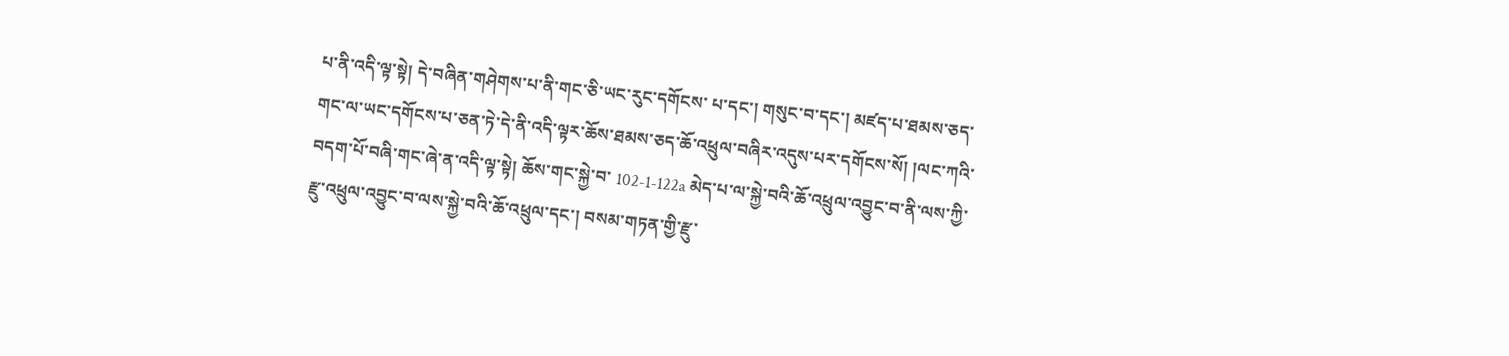པ་ནི་འདི་ལྟ་སྟེ། དེ་བཞིན་གཤེགས་པ་ནི་གང་ཅི་ཡང་རུང་དགོངས་ པ་དང་། གསུང་བ་དང་། མཛད་པ་ཐམས་ཅད་གང་ལ་ཡང་དགོངས་པ་ཅན་ཏེ་དེ་ནི་འདི་ལྟར་ཆོས་ཐམས་ཅད་ཆོ་འཕྲུལ་བཞིར་འདུས་པར་དགོངས་སོ། །ལང་ཀའི་བདག་པོ་བཞི་གང་ཞེ་ན་འདི་ལྟ་སྟེ། ཆོས་གང་སྐྱེ་བ་ 102-1-122a མེད་པ་ལ་སྐྱེ་བའི་ཆོ་འཕྲུལ་འབྱུང་བ་ནི་ལས་ཀྱི་རྫུ་འཕྲུལ་འབྱུང་བ་ལས་སྐྱེ་བའི་ཆོ་འཕྲུལ་དང་། བསམ་གཏན་གྱི་རྫུ་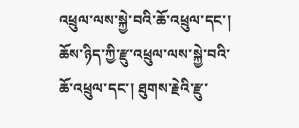འཕྲུལ་ལས་སྐྱེ་བའི་ཆོ་འཕྲུལ་དང་། ཆོས་ཉིད་ཀྱི་རྫུ་འཕྲུལ་ལས་སྐྱེ་བའི་ཆོ་འཕྲུལ་དང་། ཐུགས་རྗེའི་རྫུ་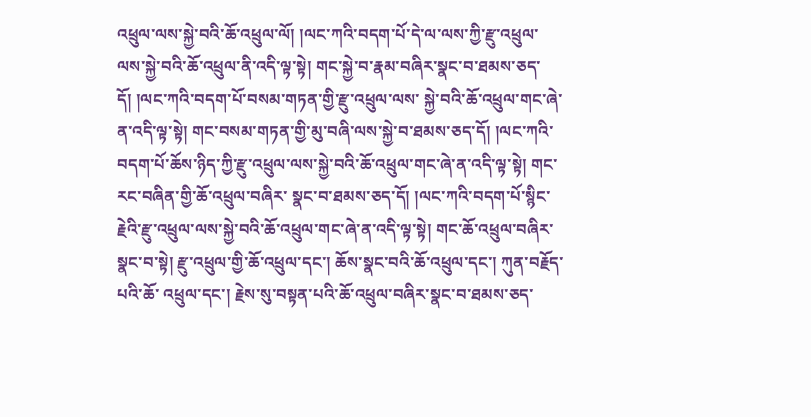འཕྲུལ་ལས་སྐྱེ་བའི་ཆོ་འཕྲུལ་ལོ། །ལང་ཀའི་བདག་པོ་དེ་ལ་ལས་ཀྱི་རྫུ་འཕྲུལ་ལས་སྐྱེ་བའི་ཆོ་འཕྲུལ་ནི་འདི་ལྟ་སྟེ། གང་སྐྱེ་བ་རྣམ་བཞིར་སྣང་བ་ཐམས་ཅད་དོ། །ལང་ཀའི་བདག་པོ་བསམ་གཏན་གྱི་རྫུ་འཕྲུལ་ལས་ སྐྱེ་བའི་ཆོ་འཕྲུལ་གང་ཞེ་ན་འདི་ལྟ་སྟེ། གང་བསམ་གཏན་གྱི་མུ་བཞི་ལས་སྐྱེ་བ་ཐམས་ཅད་དོ། །ལང་ཀའི་བདག་པོ་ཆོས་ཉིད་ཀྱི་རྫུ་འཕྲུལ་ལས་སྐྱེ་བའི་ཆོ་འཕྲུལ་གང་ཞེ་ན་འདི་ལྟ་སྟེ། གང་རང་བཞིན་གྱི་ཆོ་འཕྲུལ་བཞིར་ སྣང་བ་ཐམས་ཅད་དོ། །ལང་ཀའི་བདག་པོ་སྙིང་རྗེའི་རྫུ་འཕྲུལ་ལས་སྐྱེ་བའི་ཆོ་འཕྲུལ་གང་ཞེ་ན་འདི་ལྟ་སྟེ། གང་ཆོ་འཕྲུལ་བཞིར་སྣང་བ་སྟེ། རྫུ་འཕྲུལ་གྱི་ཆོ་འཕྲུལ་དང་། ཆོས་སྣང་བའི་ཆོ་འཕྲུལ་དང་། ཀུན་བརྗོད་པའི་ཆོ་ འཕྲུལ་དང་། རྗེས་སུ་བསྟན་པའི་ཆོ་འཕྲུལ་བཞིར་སྣང་བ་ཐམས་ཅད་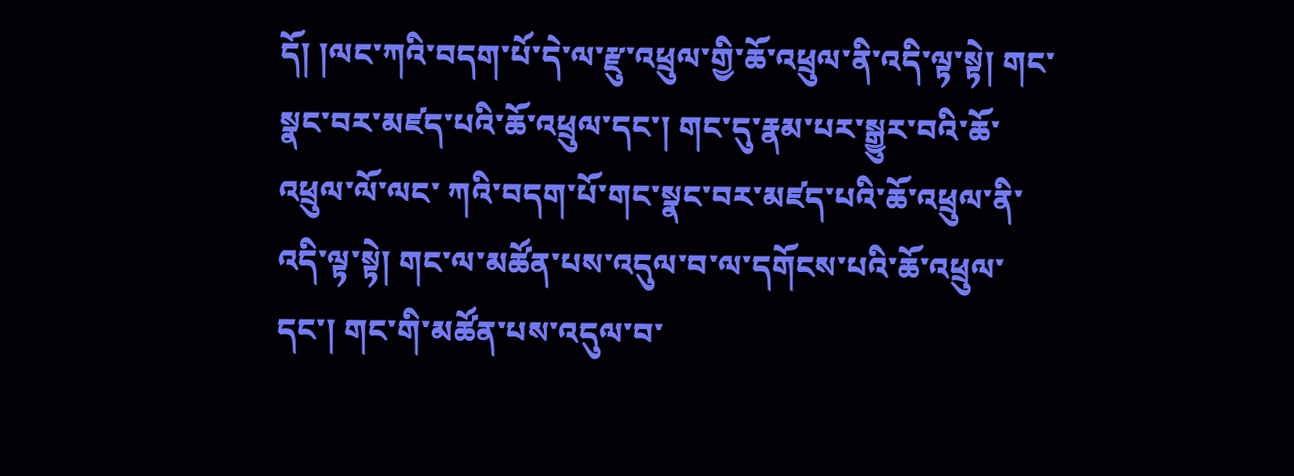དོ། །ལང་ཀའི་བདག་པོ་དེ་ལ་རྫུ་འཕྲུལ་གྱི་ཆོ་འཕྲུལ་ནི་འདི་ལྟ་སྟེ། གང་སྣང་བར་མཛད་པའི་ཆོ་འཕྲུལ་དང་། གང་དུ་རྣམ་པར་སྒྱུར་བའི་ཆོ་འཕྲུལ་ལོ་ལང་ ཀའི་བདག་པོ་གང་སྣང་བར་མཛད་པའི་ཆོ་འཕྲུལ་ནི་འདི་ལྟ་སྟེ། གང་ལ་མཚོན་པས་འདུལ་བ་ལ་དགོངས་པའི་ཆོ་འཕྲུལ་དང་། གང་གི་མཚོན་པས་འདུལ་བ་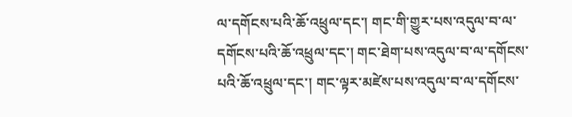ལ་དགོངས་པའི་ཆོ་འཕྲུལ་དང་། གང་གི་གྱུར་པས་འདུལ་བ་ལ་ དགོངས་པའི་ཆོ་འཕྲུལ་དང་། གང་ཐེག་པས་འདུལ་བ་ལ་དགོངས་པའི་ཆོ་འཕྲུལ་དང་། གང་ལྟར་མཛེས་པས་འདུལ་བ་ལ་དགོངས་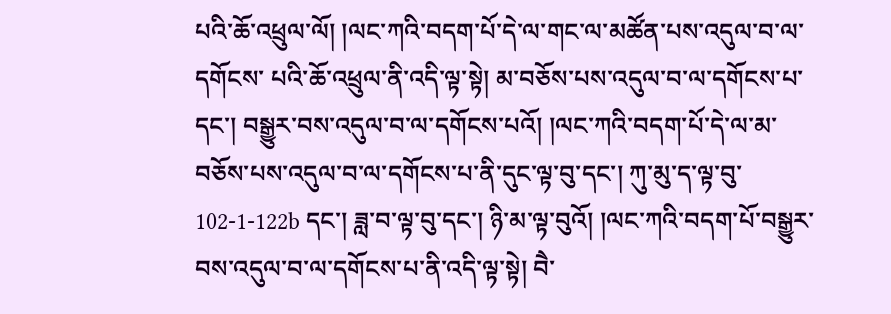པའི་ཆོ་འཕྲུལ་ལོ། །ལང་ཀའི་བདག་པོ་དེ་ལ་གང་ལ་མཚོན་པས་འདུལ་བ་ལ་དགོངས་ པའི་ཆོ་འཕྲུལ་ནི་འདི་ལྟ་སྟེ། མ་བཅོས་པས་འདུལ་བ་ལ་དགོངས་པ་དང་། བསྒྱུར་བས་འདུལ་བ་ལ་དགོངས་པའོ། །ལང་ཀའི་བདག་པོ་དེ་ལ་མ་བཅོས་པས་འདུལ་བ་ལ་དགོངས་པ་ནི་དུང་ལྟ་བུ་དང་། ཀུ་མུ་ད་ལྟ་བུ་ 102-1-122b དང་། ཟླ་བ་ལྟ་བུ་དང་། ཉི་མ་ལྟ་བུའོ། །ལང་ཀའི་བདག་པོ་བསྒྱུར་བས་འདུལ་བ་ལ་དགོངས་པ་ནི་འདི་ལྟ་སྟེ། བཻ་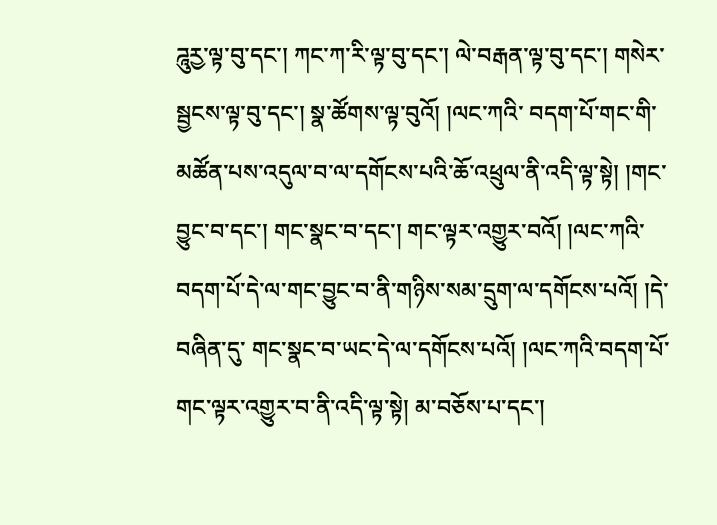ཌཱུརྱ་ལྟ་བུ་དང་། ཀང་ཀ་རི་ལྟ་བུ་དང་། ལེ་བརྒན་ལྟ་བུ་དང་། གསེར་སྦྱངས་ལྟ་བུ་དང་། སྣ་ཚོགས་ལྟ་བུའོ། །ལང་ཀའི་ བདག་པོ་གང་གི་མཚོན་པས་འདུལ་བ་ལ་དགོངས་པའི་ཆོ་འཕྲུལ་ནི་འདི་ལྟ་སྟེ། །གང་བྱུང་བ་དང་། གང་སྣང་བ་དང་། གང་ལྟར་འགྱུར་བའོ། །ལང་ཀའི་བདག་པོ་དེ་ལ་གང་བྱུང་བ་ནི་གཉིས་སམ་དྲུག་ལ་དགོངས་པའོ། །དེ་བཞིན་དུ་ གང་སྣང་བ་ཡང་དེ་ལ་དགོངས་པའོ། །ལང་ཀའི་བདག་པོ་གང་ལྟར་འགྱུར་བ་ནི་འདི་ལྟ་སྟེ། མ་བཅོས་པ་དང་།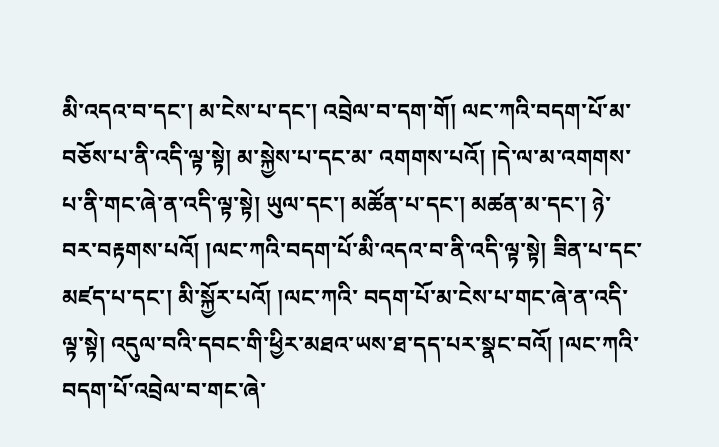མི་འདའ་བ་དང་། མ་ངེས་པ་དང་། འབྲེལ་བ་དག་གོ། ལང་ཀའི་བདག་པོ་མ་བཅོས་པ་ནི་འདི་ལྟ་སྟེ། མ་སྐྱེས་པ་དང་མ་ འགགས་པའོ། །དེ་ལ་མ་འགགས་པ་ནི་གང་ཞེ་ན་འདི་ལྟ་སྟེ། ཡུལ་དང་། མཚོན་པ་དང་། མཚན་མ་དང་། ཉེ་བར་བརྟགས་པའོ། །ལང་ཀའི་བདག་པོ་མི་འདའ་བ་ནི་འདི་ལྟ་སྟེ། ཟིན་པ་དང་མཛད་པ་དང་། མི་སྐྱོར་པའོ། །ལང་ཀའི་ བདག་པོ་མ་ངེས་པ་གང་ཞེ་ན་འདི་ལྟ་སྟེ། འདུལ་བའི་དབང་གི་ཕྱིར་མཐའ་ཡས་ཐ་དད་པར་སྣང་བའོ། །ལང་ཀའི་བདག་པོ་འབྲེལ་བ་གང་ཞེ་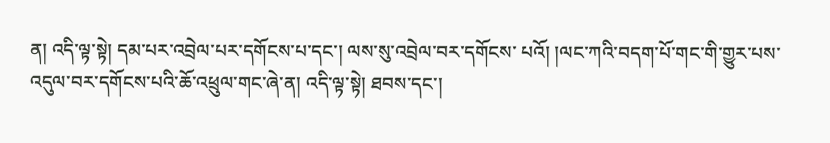ན། འདི་ལྟ་སྟེ། དམ་པར་འབྲེལ་པར་དགོངས་པ་དང་། ལས་སུ་འབྲེལ་བར་དགོངས་ པའོ། །ལང་ཀའི་བདག་པོ་གང་གི་གྱུར་པས་འདུལ་བར་དགོངས་པའི་ཆོ་འཕྲུལ་གང་ཞེ་ན། འདི་ལྟ་སྟེ། ཐབས་དང་།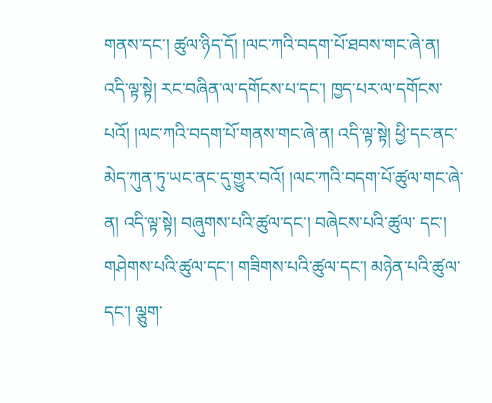གནས་དང་། ཚུལ་ཉིད་དོ། །ལང་ཀའི་བདག་པོ་ཐབས་གང་ཞེ་ན། འདི་ལྟ་སྟེ། རང་བཞིན་ལ་དགོངས་པ་དང་། ཁྱད་པར་ལ་དགོངས་པའོ། །ལང་ཀའི་བདག་པོ་གནས་གང་ཞེ་ན། འདི་ལྟ་སྟེ། ཕྱི་དང་ནང་མེད་ཀུན་ཏུ་ཡང་ནང་དུ་གྱུར་བའོ། །ལང་ཀའི་བདག་པོ་ཚུལ་གང་ཞེ་ན། འདི་ལྟ་སྟེ། བཞུགས་པའི་ཚུལ་དང་། བཞེངས་པའི་ཚུལ་ དང་། གཤེགས་པའི་ཚུལ་དང་། གཟིགས་པའི་ཚུལ་དང་། མཉེན་པའི་ཚུལ་དང་། ལྕུག་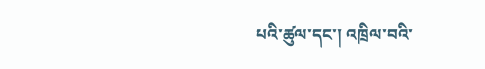པའི་ཚུལ་དང་། འཁྲིལ་བའི་